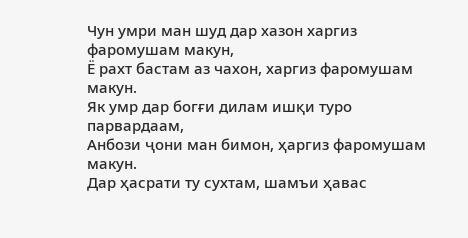Чун умри ман шуд дар хазон харгиз
фаромушам макун,
Ё рахт бастам аз чахон, харгиз фаромушам
макун.
Як умр дар богғи дилам ишқи туро
парвардаам,
Анбози ҷони ман бимон, ҳаргиз фаромушам
макун.
Дар ҳасрати ту сухтам, шамъи ҳавас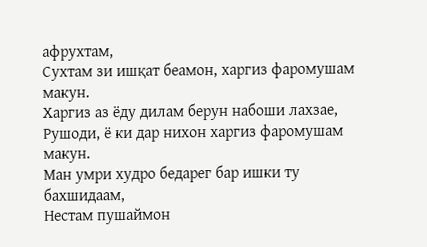афрухтам,
Сухтам зи ишқат беамон, харгиз фаромушам
макун.
Харгиз аз ёду дилам берун набоши лахзае,
Рушоди, ё ки дар нихон харгиз фаромушам
макун.
Ман умри худро бедарег бар ишки ту
бахшидаам,
Нестам пушаймон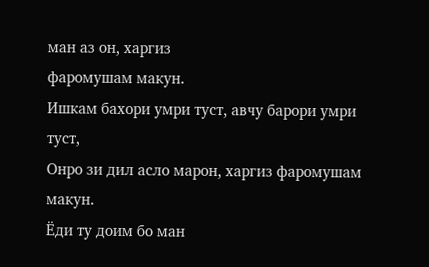ман аз он, харгиз
фаромушам макун.
Ишкам бахори умри туст, авчу барори умри
туст,
Онро зи дил асло марон, харгиз фаромушам
макун.
Ёди ту доим бо ман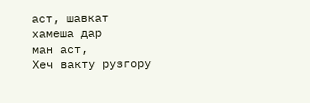аст, шавкат хамеша дар
ман аст,
Хеч вакту рузгору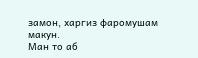замон, харгиз фаромушам
макун.
Ман то аб